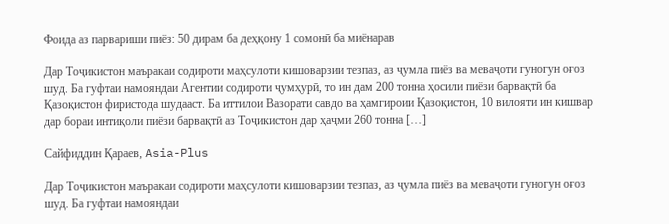Фоида аз парвариши пиёз: 50 дирам ба деҳқону 1 сомонӣ ба миёнарав

Дар Тоҷикистон маъракаи содироти маҳсулоти кишоварзии тезпаз, аз ҷумла пиёз ва меваҷоти гуногун оғоз шуд. Ба гуфтаи намояндаи Агентии содироти ҷумҳурӣ, то ин дам 200 тонна ҳосили пиёзи барвақтӣ ба Қазоқистон фиристода шудааст. Ба иттилои Вазорати савдо ва ҳамгироии Қазоқистон, 10 вилояти ин кишвар дар бораи интиқоли пиёзи барвақтӣ аз Тоҷикистон дар ҳаҷми 260 тонна […]

Сайфиддин Қараев, Asia-Plus

Дар Тоҷикистон маъракаи содироти маҳсулоти кишоварзии тезпаз, аз ҷумла пиёз ва меваҷоти гуногун оғоз шуд. Ба гуфтаи намояндаи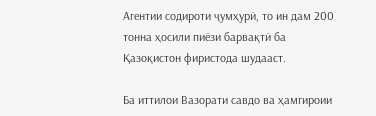Агентии содироти ҷумҳурӣ, то ин дам 200 тонна ҳосили пиёзи барвақтӣ ба Қазоқистон фиристода шудааст.

Ба иттилои Вазорати савдо ва ҳамгироии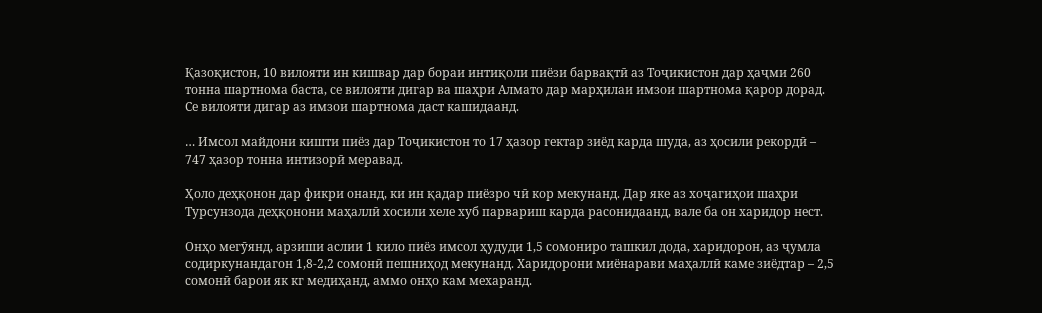Қазоқистон, 10 вилояти ин кишвар дар бораи интиқоли пиёзи барвақтӣ аз Тоҷикистон дар ҳаҷми 260 тонна шартнома баста, се вилояти дигар ва шаҳри Алмато дар марҳилаи имзои шартнома қарор дорад. Се вилояти дигар аз имзои шартнома даст кашидаанд.

… Имсол майдони кишти пиёз дар Тоҷикистон то 17 ҳазор гектар зиёд карда шуда, аз ҳосили рекордӣ – 747 ҳазор тонна интизорӣ меравад.

Ҳоло деҳқонон дар фикри онанд, ки ин қадар пиёзро чӣ кор мекунанд. Дар яке аз хоҷагиҳои шаҳри Турсунзода деҳқонони маҳаллӣ хосили хеле хуб парвариш карда расонидаанд, вале ба он харидор нест.

Онҳо мегӯянд, арзиши аслии 1 кило пиёз имсол ҳудуди 1,5 сомониро ташкил дода, харидорон, аз ҷумла содиркунандагон 1,8-2,2 сомонӣ пешниҳод мекунанд. Харидорони миёнарави маҳаллӣ каме зиёдтар – 2,5 сомонӣ барои як кг медиҳанд, аммо онҳо кам мехаранд.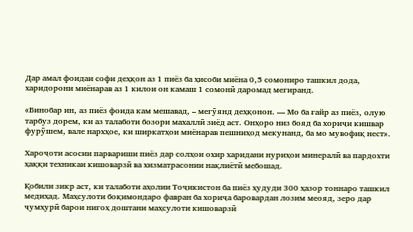Дар амал фоидаи софи деҳқон аз 1 пиёз ба ҳисоби миёна 0,5 сомониро ташкил дода, харидорони миёнарав аз 1 килои он камаш 1 сомонӣ даромад мегиранд.

«Бинобар ин, аз пиёз фоида кам мешавад, – мегӯянд деҳқонон. — Мо ба ғайр аз пиёз, олую тарбуз дорем, ки аз талаботи бозори махаллӣ зиёд аст. Онҳоро низ бояд ба хориҷи кишвар фурӯшем, вале нархҳое, ки ширкатҳои миёнарав пешниҳод мекунанд, ба мо мувофиқ нест».

Хароҷоти асосии парвариши пиёз дар солҳои охир харидани нуриҳои минералӣ ва пардохти ҳаққи техникаи кишоварзӣ ва хизматрасонии нақлиётӣ мебошад.

Қобили зикр аст, ки талаботи аҳолии Тоҷикистон ба пиёз ҳудуди 300 ҳазор тоннаро ташкил медиҳад. Маҳсулоти боқимондаро фавран ба хориҷа баровардан лозим меояд, зеро дар ҷумҳурӣ барои нигоҳ доштани маҳсулоти кишоварзӣ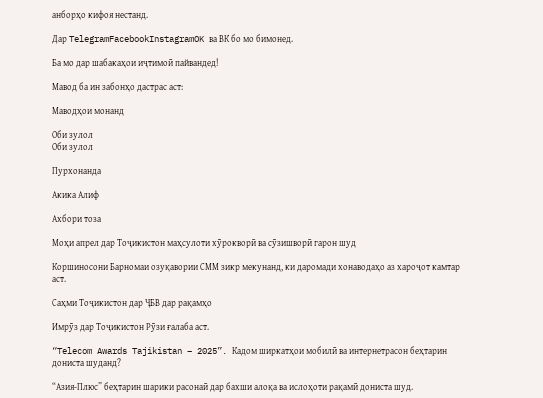анборҳо кифоя нестанд.

Дар TelegramFacebookInstagramOK ва ВК бо мо бимонед.

Ба мо дар шабакаҳои иҷтимоӣ пайвандед!

Мавод ба ин забонҳо дастрас аст:

Маводҳои монанд

Оби зулол
Оби зулол

Пурхонанда

Акика Алиф

Ахбори тоза

Моҳи апрел дар Тоҷикистон маҳсулоти хӯрокворӣ ва сӯзишворӣ гарон шуд

Коршиносони Барномаи озуқавории СММ зикр мекунанд, ки даромади хонаводаҳо аз хароҷот камтар аст.

Саҳми Тоҷикистон дар ҶБВ дар рақамҳо

Имрӯз дар Тоҷикистон Рӯзи ғалаба аст.

“Telecom Awards Tajikistan – 2025”. Кадом ширкатҳои мобилӣ ва интернетрасон беҳтарин дониста шуданд?

“Азия-Плюс” беҳтарин шарики расонаӣ дар бахши алоқа ва ислоҳоти рақамӣ дониста шуд.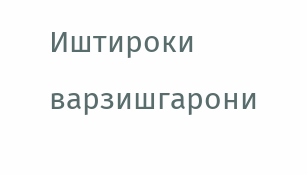Иштироки варзишгарони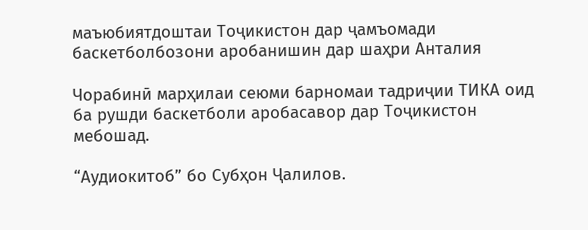маъюбиятдоштаи Тоҷикистон дар ҷамъомади баскетболбозони аробанишин дар шаҳри Анталия

Чорабинӣ марҳилаи сеюми барномаи тадриҷии ТИКА оид ба рушди баскетболи аробасавор дар Тоҷикистон мебошад.

“Аудиокитоб” бо Субҳон Ҷалилов.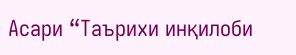Асари “Таърихи инқилоби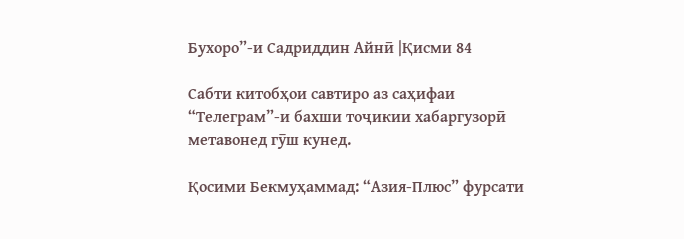Бухоро”-и Садриддин Айнӣ |Қисми 84

Cабти китобҳои савтиро аз саҳифаи “Телеграм”-и бахши тоҷикии хабаргузорӣ метавонед гӯш кунед.

Қосими Бекмуҳаммад: “Азия-Плюс” фурсати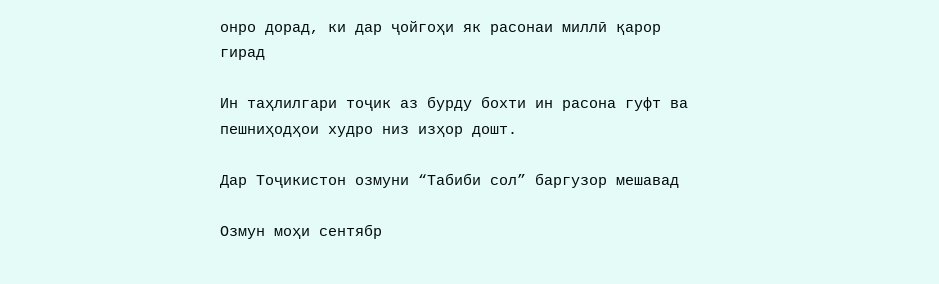онро дорад, ки дар ҷойгоҳи як расонаи миллӣ қарор гирад

Ин таҳлилгари тоҷик аз бурду бохти ин расона гуфт ва пешниҳодҳои худро низ изҳор дошт.

Дар Тоҷикистон озмуни “Табиби сол” баргузор мешавад

Озмун моҳи сентябр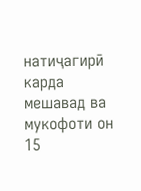натиҷагирӣ карда мешавад ва мукофоти он 15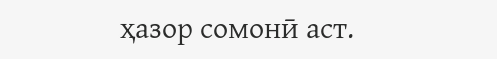ҳазор сомонӣ аст.